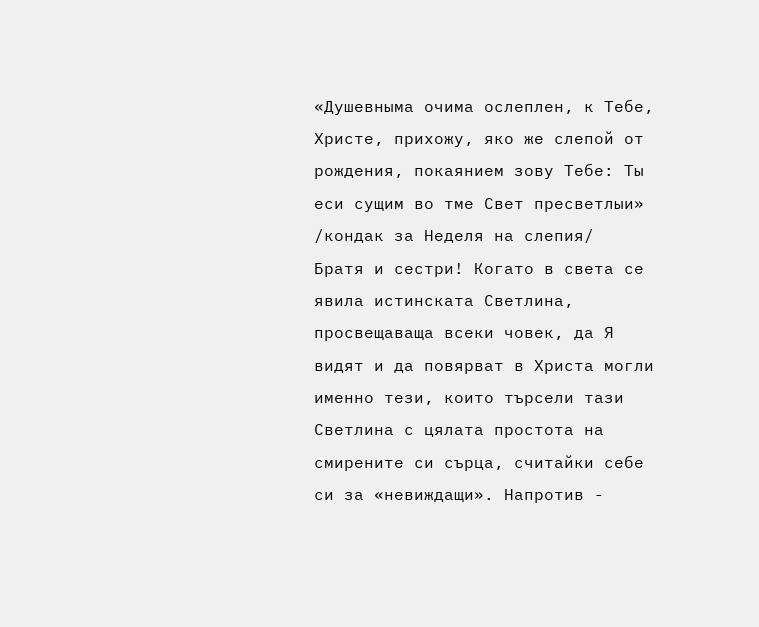«Душевныма очима ослеплен, к Тебе, Христе, прихожу, яко же слепой от рождения, покаянием зову Тебе: Ты еси сущим во тме Свет пресветлыи» /кондак за Неделя на слепия/
Братя и сестри! Когато в света се явила истинската Светлина, просвещаваща всеки човек, да Я видят и да повярват в Христа могли именно тези, които търсели тази Светлина с цялата простота на смирените си сърца, считайки себе си за «невиждащи». Напротив -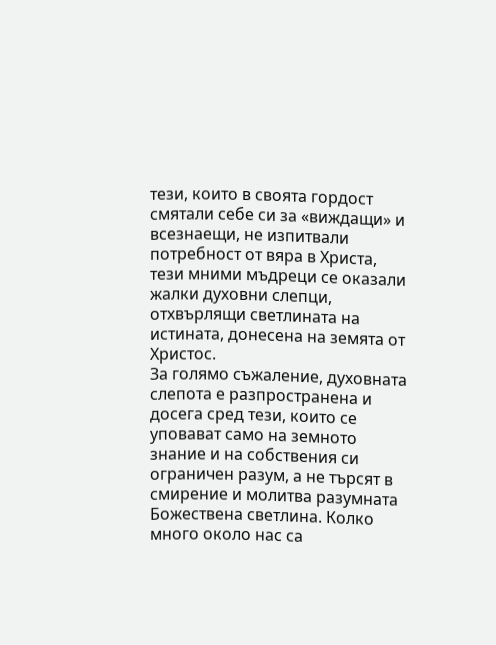тези, които в своята гордост смятали себе си за «виждащи» и всезнаещи, не изпитвали потребност от вяра в Христа, тези мними мъдреци се оказали жалки духовни слепци, отхвърлящи светлината на истината, донесена на земята от Христос.
За голямо съжаление, духовната слепота е разпространена и досега сред тези, които се уповават само на земното знание и на собствения си ограничен разум, а не търсят в смирение и молитва разумната Божествена светлина. Колко много около нас са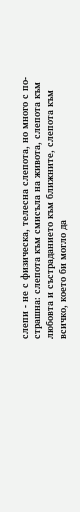слепи - не с физическа, телесна слепота, но много с по-страшна: слепота към смисъла на живота, слепота към любовта и състраданието към ближните, слепота към всичко, което би могло да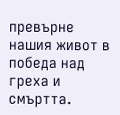превърне нашия живот в победа над греха и смъртта.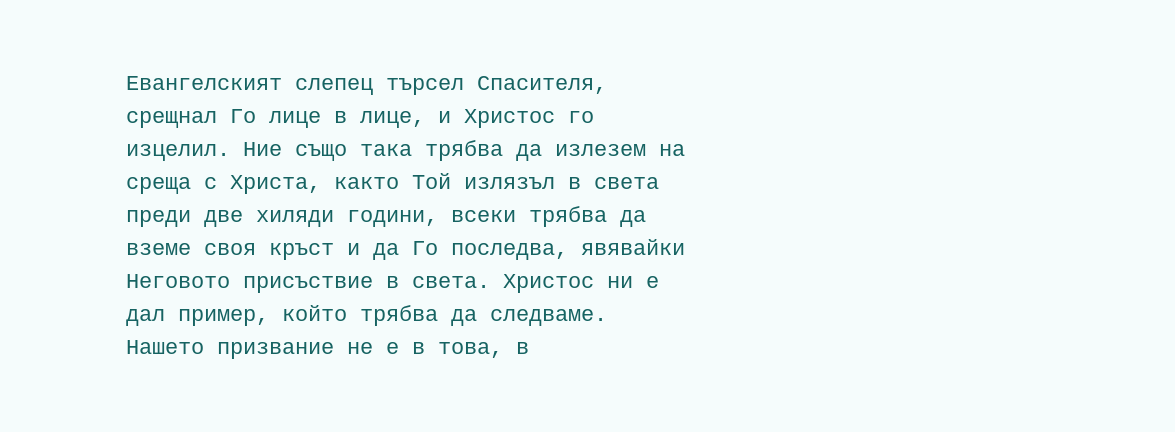Евангелският слепец търсел Спасителя, срещнал Го лице в лице, и Христос го изцелил. Ние също така трябва да излезем на среща с Христа, както Той излязъл в света преди две хиляди години, всеки трябва да вземе своя кръст и да Го последва, явявайки Неговото присъствие в света. Христос ни е дал пример, който трябва да следваме. Нашето призвание не е в това, в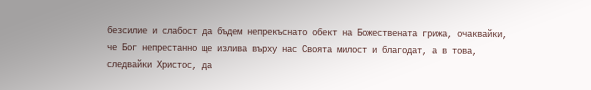безсилие и слабост да бъдем непрекъснато обект на Божествената грижа, очаквайки, че Бог непрестанно ще излива върху нас Своята милост и благодат, а в това, следвайки Христос, да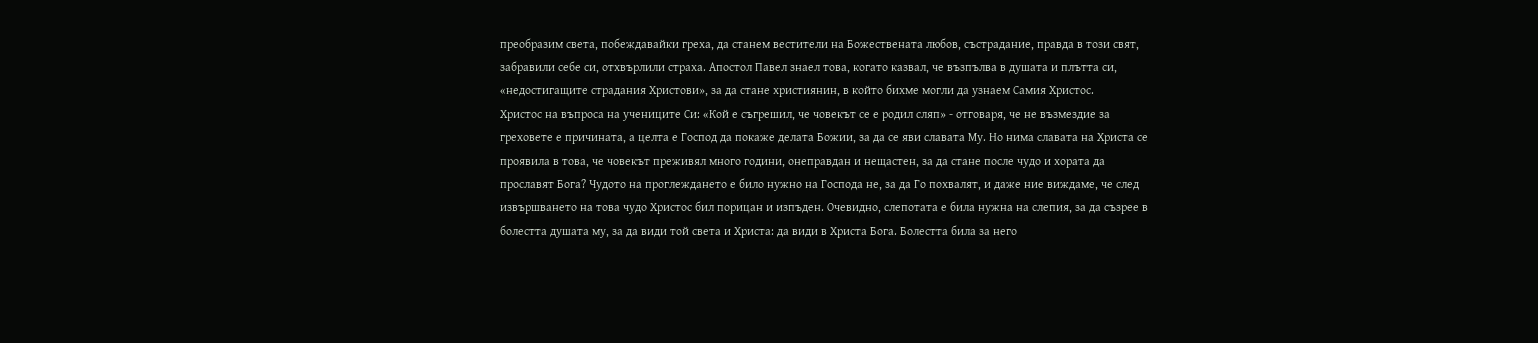преобразим света, побеждавайки греха, да станем вестители на Божествената любов, състрадание, правда в този свят, забравили себе си, отхвърлили страха. Апостол Павел знаел това, когато казвал, че възпълва в душата и плътта си, «недостигащите страдания Христови», за да стане християнин, в който бихме могли да узнаем Самия Христос.
Христос на въпроса на учениците Си: «Кой е съгрешил, че човекът се е родил сляп» - отговаря, че не възмездие за греховете е причината, а целта е Господ да покаже делата Божии, за да се яви славата Му. Но нима славата на Христа се проявила в това, че човекът преживял много години, онеправдан и нещастен, за да стане после чудо и хората да прославят Бога? Чудото на проглеждането е било нужно на Господа не, за да Го похвалят, и даже ние виждаме, че след извършването на това чудо Христос бил порицан и изпъден. Очевидно, слепотата е била нужна на слепия, за да съзрее в болестта душата му, за да види той света и Христа: да види в Христа Бога. Болестта била за него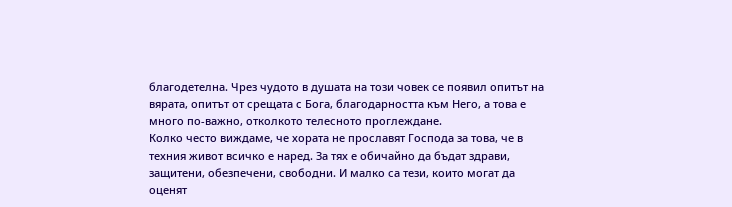благодетелна. Чрез чудото в душата на този човек се появил опитът на вярата, опитът от срещата с Бога, благодарността към Него, а това е много по-важно, отколкото телесното проглеждане.
Колко често виждаме, че хората не прославят Господа за това, че в техния живот всичко е наред. За тях е обичайно да бъдат здрави, защитени, обезпечени, свободни. И малко са тези, които могат да оценят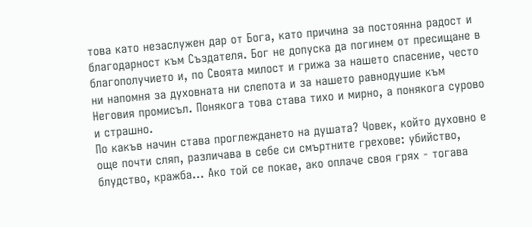това като незаслужен дар от Бога, като причина за постоянна радост и благодарност към Създателя. Бог не допуска да погинем от пресищане в благополучието и, по Своята милост и грижа за нашето спасение, често ни напомня за духовната ни слепота и за нашето равнодушие към Неговия промисъл. Понякога това става тихо и мирно, а понякога сурово и страшно.
По какъв начин става проглеждането на душата? Човек, който духовно е още почти сляп, различава в себе си смъртните грехове: убийство, блудство, кражба... Ако той се покае, ако оплаче своя грях - тогава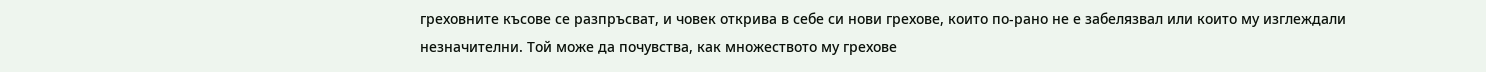греховните късове се разпръсват, и човек открива в себе си нови грехове, които по-рано не е забелязвал или които му изглеждали незначителни. Той може да почувства, как множеството му грехове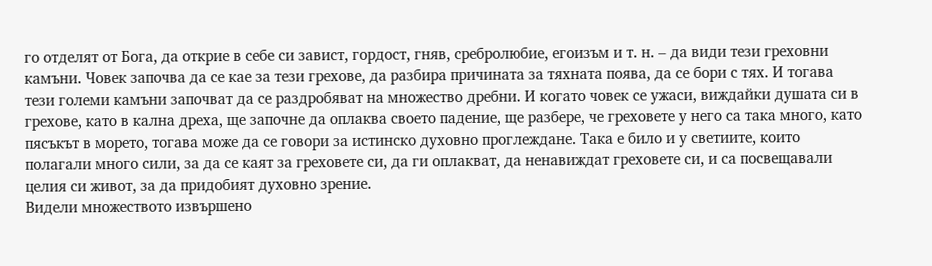го отделят от Бога, да открие в себе си завист, гордост, гняв, сребролюбие, егоизъм и т. н. – да види тези греховни камъни. Човек започва да се кае за тези грехове, да разбира причината за тяхната поява, да се бори с тях. И тогава тези големи камъни започват да се раздробяват на множество дребни. И когато човек се ужаси, виждайки душата си в грехове, като в кална дреха, ще започне да оплаква своето падение, ще разбере, че греховете у него са така много, като пясъкът в морето, тогава може да се говори за истинско духовно проглеждане. Така е било и у светиите, които полагали много сили, за да се каят за греховете си, да ги оплакват, да ненавиждат греховете си, и са посвещавали целия си живот, за да придобият духовно зрение.
Видели множеството извършено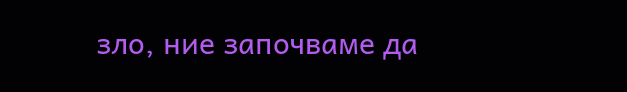зло, ние започваме да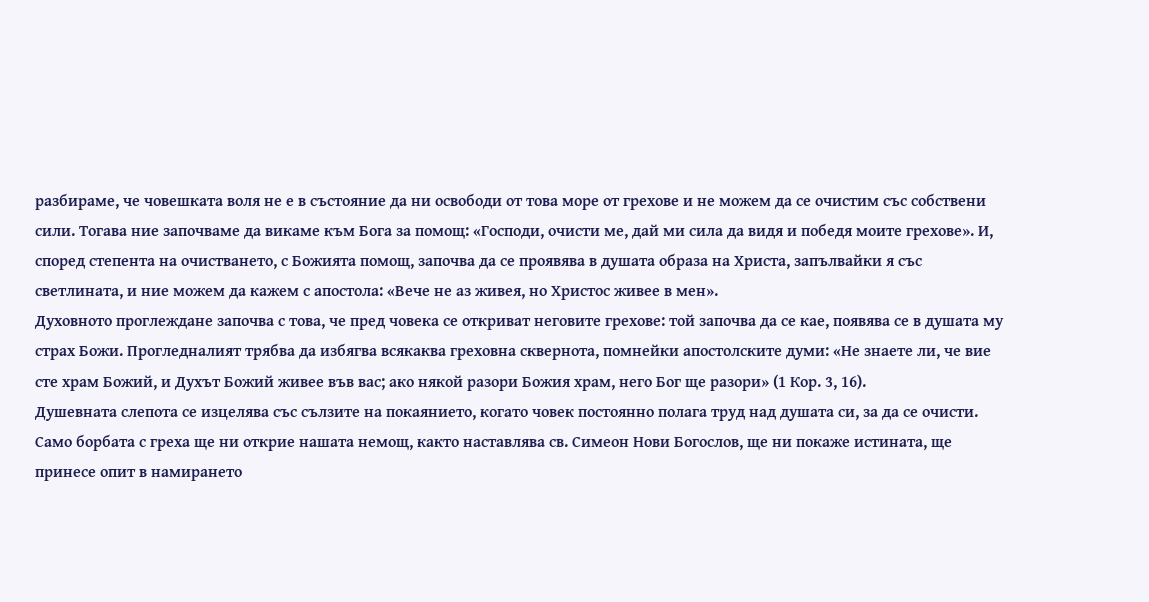разбираме, че човешката воля не е в състояние да ни освободи от това море от грехове и не можем да се очистим със собствени сили. Тогава ние започваме да викаме към Бога за помощ: «Господи, очисти ме, дай ми сила да видя и победя моите грехове». И, според степента на очистването, с Божията помощ, започва да се проявява в душата образа на Христа, запълвайки я със светлината, и ние можем да кажем с апостола: «Вече не аз живея, но Христос живее в мен».
Духовното проглеждане започва с това, че пред човека се откриват неговите грехове: той започва да се кае, появява се в душата му страх Божи. Прогледналият трябва да избягва всякаква греховна сквернота, помнейки апостолските думи: «Не знаете ли, че вие сте храм Божий, и Духът Божий живее във вас; ако някой разори Божия храм, него Бог ще разори» (1 Кор. 3, 16).
Душевната слепота се изцелява със сълзите на покаянието, когато човек постоянно полага труд над душата си, за да се очисти. Само борбата с греха ще ни открие нашата немощ, както наставлява св. Симеон Нови Богослов, ще ни покаже истината, ще принесе опит в намирането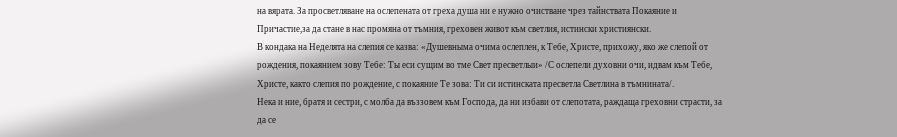на вярата. За просветляване на ослепената от греха душа ни е нужно очистване чрез тайнствата Покаяние и Причастие,за да стане в нас промяна от тъмния, греховен живот към светлия, истински християнски.
В кондака на Неделята на слепия се казва: «Душевныма очима ослеплен, к Тебе, Христе, прихожу, яко же слепой от рождения, покаянием зову Тебе: Ты еси сущим во тме Свет пресветлыи» /С ослепели духовни очи, идвам към Тебе, Христе, както слепия по рождение, с покаяние Те зова: Ти си истинската пресветла Светлина в тъмнината/.
Нека и ние, братя и сестри, с молба да въззовем към Господа, да ни избави от слепотата, раждаща греховни страсти, за да се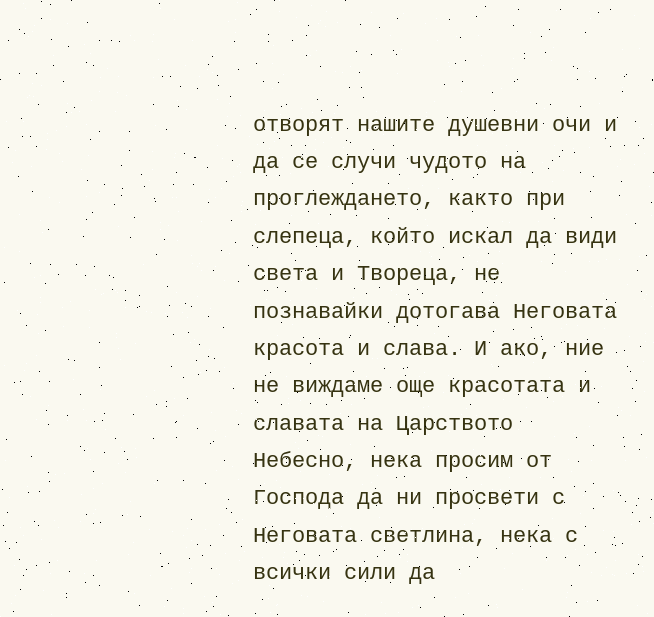отворят нашите душевни очи и да се случи чудото на проглеждането, както при слепеца, който искал да види света и Твореца, не познавайки дотогава Неговата красота и слава. И ако, ние не виждаме още красотата и славата на Царството Небесно, нека просим от Господа да ни просвети с Неговата светлина, нека с всички сили да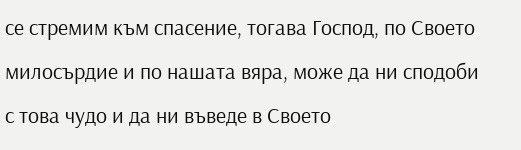се стремим към спасение, тогава Господ, по Своето милосърдие и по нашата вяра, може да ни сподоби с това чудо и да ни въведе в Своето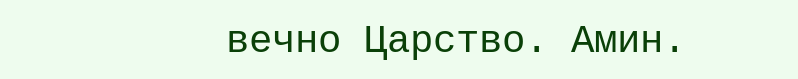вечно Царство. Амин.